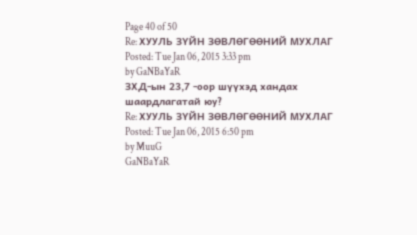Page 40 of 50
Re: ХУУЛЬ ЗҮЙН ЗӨВЛӨГӨӨНИЙ МУХЛАГ
Posted: Tue Jan 06, 2015 3:33 pm
by GaNBaYaR
ЗХД-ын 23,7 -оор шүүхэд хандах шаардлагатай юу?
Re: ХУУЛЬ ЗҮЙН ЗӨВЛӨГӨӨНИЙ МУХЛАГ
Posted: Tue Jan 06, 2015 6:50 pm
by MuuG
GaNBaYaR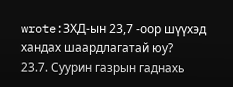wrote:ЗХД-ын 23,7 -оор шүүхэд хандах шаардлагатай юу?
23.7. Суурин газрын гаднахь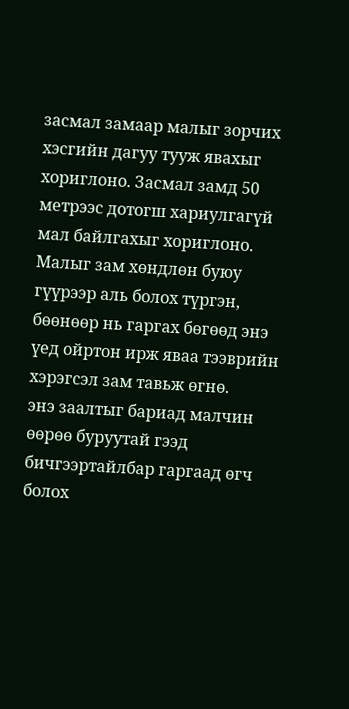засмал замаар малыг зорчих хэсгийн дагуу тууж явахыг хориглоно. Засмал замд 50 метрээс дотогш хариулгагүй мал байлгахыг хориглоно. Малыг зам хөндлөн буюу гүүрээр аль болох түргэн, бөөнөөр нь гаргах бөгөөд энэ үед ойртон ирж яваа тээврийн хэрэгсэл зам тавьж өгнө.
энэ заалтыг бариад малчин өөрөө буруутай гээд бичгээртайлбар гаргаад өгч болох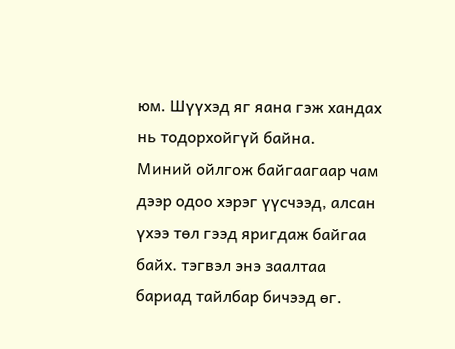юм. Шүүхэд яг яана гэж хандах нь тодорхойгүй байна.
Миний ойлгож байгаагаар чам дээр одоо хэрэг үүсчээд, алсан үхээ төл гээд яригдаж байгаа байх. тэгвэл энэ заалтаа бариад тайлбар бичээд өг.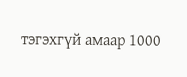тэгэхгүй амаар 1000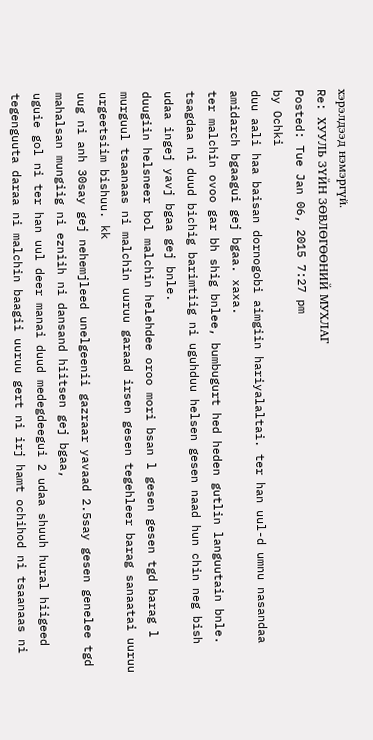хэрэлдээд нэмэргүй.
Re: ХУУЛЬ ЗҮЙН ЗӨВЛӨГӨӨНИЙ МУХЛАГ
Posted: Tue Jan 06, 2015 7:27 pm
by Ochki
duu aali haa baisan dornogobi aimgiin hariyalaltai. ter han uul-d umnu nasandaa amidarch bgaagui gej bgaa. xaxa.
ter malchin ovoo gar bh shig bnlee, bumbugurt hed heden gutlin languutain bnle.
tsagdaa ni duud bichig barimtiig ni uguhduu helsen gesen naad hun chin neg bish udaa ingej yavj bgaa gej bnle.
duugiin helsneer bol malchin helehdee oroo mori bsan l gesen gesen tgd barag l murguul tsaanaas ni malchin uuruu garaad irsen gesen tegehleer barag sanaatai uuruu urgeetsiim bishuu. kk
uug ni anh 30say gej nehemjleed unelgeenii gazraar yavaad 2.5say gesen genelee tgd mahalsan mungiig ni ezniih ni dansand hiitsen gej bgaa,
uguie gol ni ter han uul deer manai duud medegdeegui 2 udaa shuuh hural hiigeed tegenguuta daraa ni malchin baagii uuruu gert ni irj hamt ochihod ni tsaanaas ni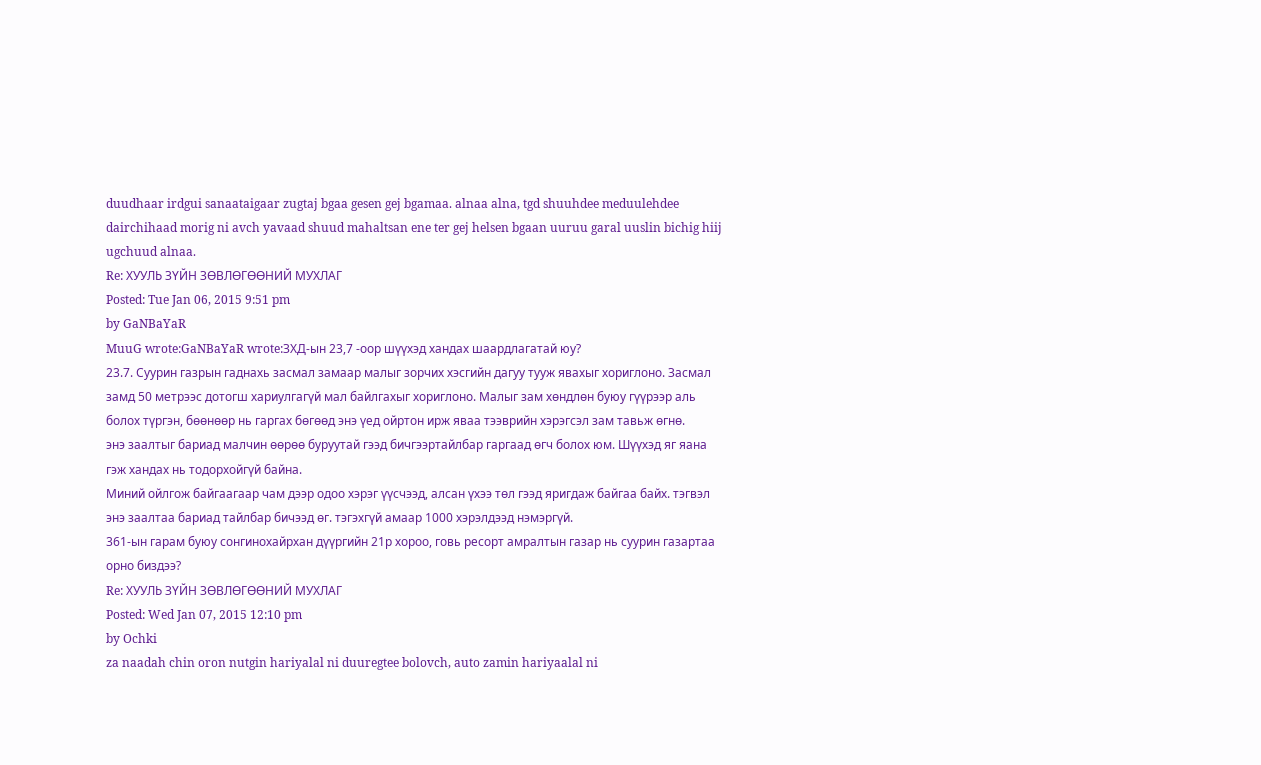duudhaar irdgui sanaataigaar zugtaj bgaa gesen gej bgamaa. alnaa alna, tgd shuuhdee meduulehdee dairchihaad morig ni avch yavaad shuud mahaltsan ene ter gej helsen bgaan uuruu garal uuslin bichig hiij ugchuud alnaa.
Re: ХУУЛЬ ЗҮЙН ЗӨВЛӨГӨӨНИЙ МУХЛАГ
Posted: Tue Jan 06, 2015 9:51 pm
by GaNBaYaR
MuuG wrote:GaNBaYaR wrote:ЗХД-ын 23,7 -оор шүүхэд хандах шаардлагатай юу?
23.7. Суурин газрын гаднахь засмал замаар малыг зорчих хэсгийн дагуу тууж явахыг хориглоно. Засмал замд 50 метрээс дотогш хариулгагүй мал байлгахыг хориглоно. Малыг зам хөндлөн буюу гүүрээр аль болох түргэн, бөөнөөр нь гаргах бөгөөд энэ үед ойртон ирж яваа тээврийн хэрэгсэл зам тавьж өгнө.
энэ заалтыг бариад малчин өөрөө буруутай гээд бичгээртайлбар гаргаад өгч болох юм. Шүүхэд яг яана гэж хандах нь тодорхойгүй байна.
Миний ойлгож байгаагаар чам дээр одоо хэрэг үүсчээд, алсан үхээ төл гээд яригдаж байгаа байх. тэгвэл энэ заалтаа бариад тайлбар бичээд өг. тэгэхгүй амаар 1000 хэрэлдээд нэмэргүй.
361-ын гарам буюу сонгинохайрхан дүүргийн 21р хороо, говь ресорт амралтын газар нь суурин газартаа орно биздээ?
Re: ХУУЛЬ ЗҮЙН ЗӨВЛӨГӨӨНИЙ МУХЛАГ
Posted: Wed Jan 07, 2015 12:10 pm
by Ochki
za naadah chin oron nutgin hariyalal ni duuregtee bolovch, auto zamin hariyaalal ni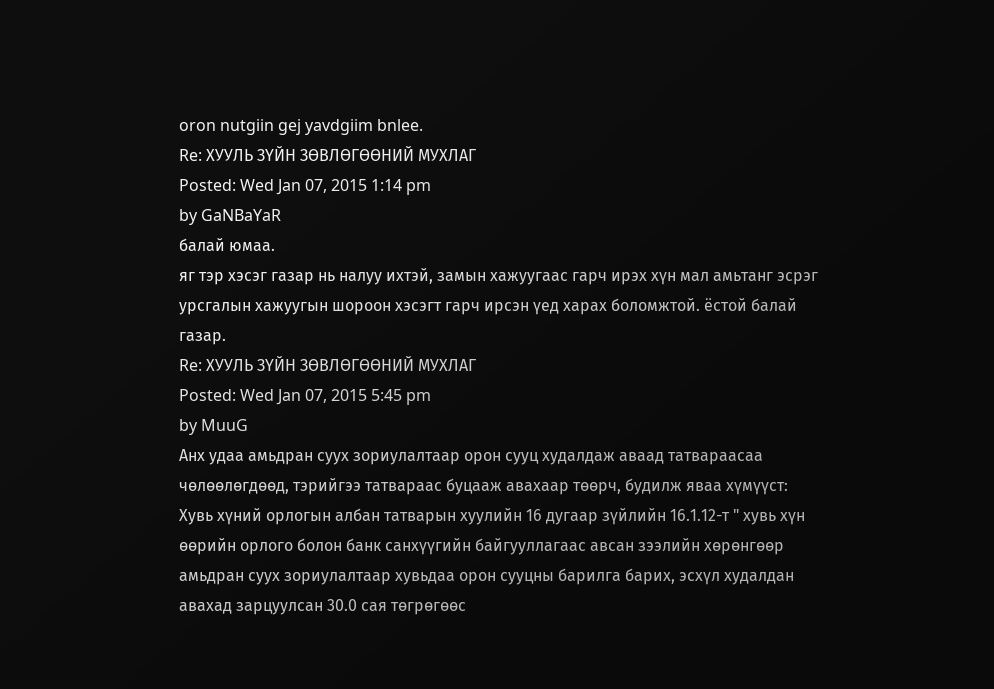oron nutgiin gej yavdgiim bnlee.
Re: ХУУЛЬ ЗҮЙН ЗӨВЛӨГӨӨНИЙ МУХЛАГ
Posted: Wed Jan 07, 2015 1:14 pm
by GaNBaYaR
балай юмаа.
яг тэр хэсэг газар нь налуу ихтэй, замын хажуугаас гарч ирэх хүн мал амьтанг эсрэг урсгалын хажуугын шороон хэсэгт гарч ирсэн үед харах боломжтой. ёстой балай газар.
Re: ХУУЛЬ ЗҮЙН ЗӨВЛӨГӨӨНИЙ МУХЛАГ
Posted: Wed Jan 07, 2015 5:45 pm
by MuuG
Анх удаа амьдран суух зориулалтаар орон сууц худалдаж аваад татвараасаа чөлөөлөгдөөд, тэрийгээ татвараас буцааж авахаар төөрч, будилж яваа хүмүүст:
Хувь хүний орлогын албан татварын хуулийн 16 дугаар зүйлийн 16.1.12-т " хувь хүн өөрийн орлого болон банк санхүүгийн байгууллагаас авсан зээлийн хөрөнгөөр амьдран суух зориулалтаар хувьдаа орон сууцны барилга барих, эсхүл худалдан авахад зарцуулсан 30.0 сая төгрөгөөс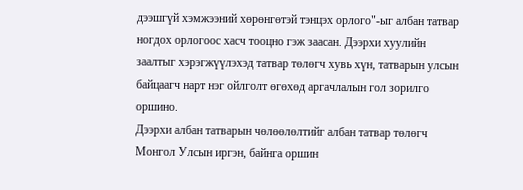дээшгүй хэмжээний хөрөнгөтэй тэнцэх орлого"-ыг албан татвар ногдох орлогоос хасч тооцно гэж заасан. Дээрхи хуулийн заалтыг хэрэгжүүлэхэд татвар төлөгч хувь хүн, татварын улсын байцаагч нарт нэг ойлголт өгөхөд аргачлалын гол зорилго оршино.
Дээрхи албан татварын чөлөөлөлтийг албан татвар төлөгч Монгол Улсын иргэн, байнга оршин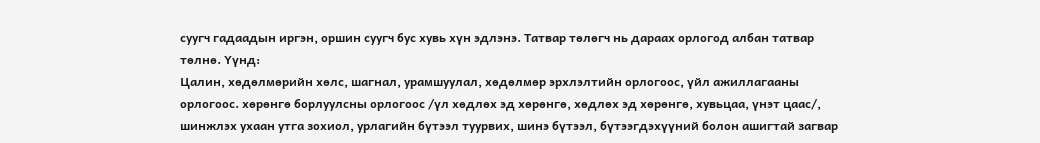суугч гадаадын иргэн, оршин суугч бус хувь хүн эдлэнэ. Татвар төлөгч нь дараах орлогод албан татвар төлнө. Үүнд:
Цалин, хөдөлмөрийн хөлс, шагнал, урамшуулал, хөдөлмөр эрхлэлтийн орлогоос, үйл ажиллагааны орлогоос. хөрөнгө борлуулсны орлогоос /үл хөдлөх эд хөрөнгө, хөдлөх эд хөрөнгө, хувьцаа, үнэт цаас/, шинжлэх ухаан утга зохиол, урлагийн бүтээл туурвих, шинэ бүтээл, бүтээгдэхүүний болон ашигтай загвар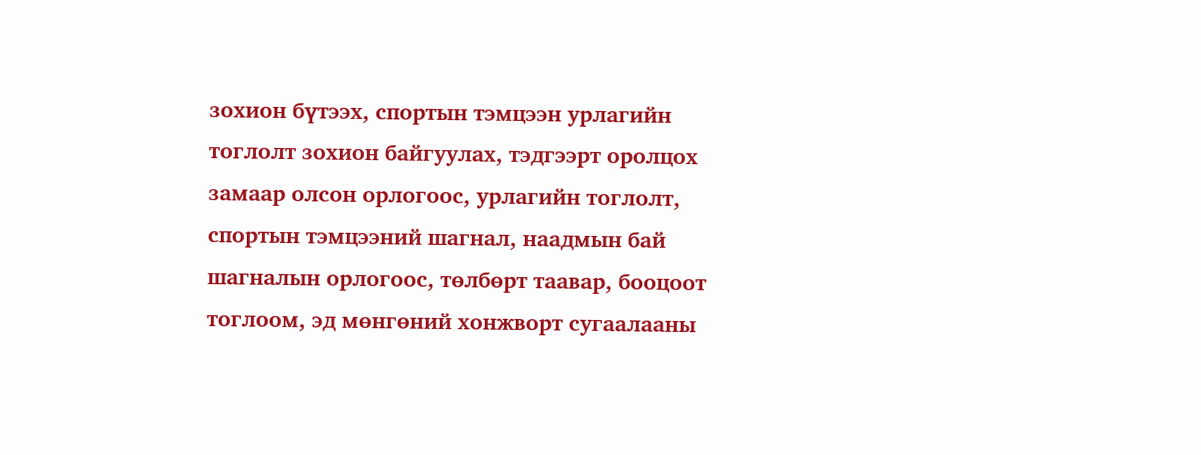зохион бүтээх, спортын тэмцээн урлагийн тоглолт зохион байгуулах, тэдгээрт оролцох замаар олсон орлогоос, урлагийн тоглолт, спортын тэмцээний шагнал, наадмын бай шагналын орлогоос, төлбөрт таавар, бооцоот тоглоом, эд мөнгөний хонжворт сугаалааны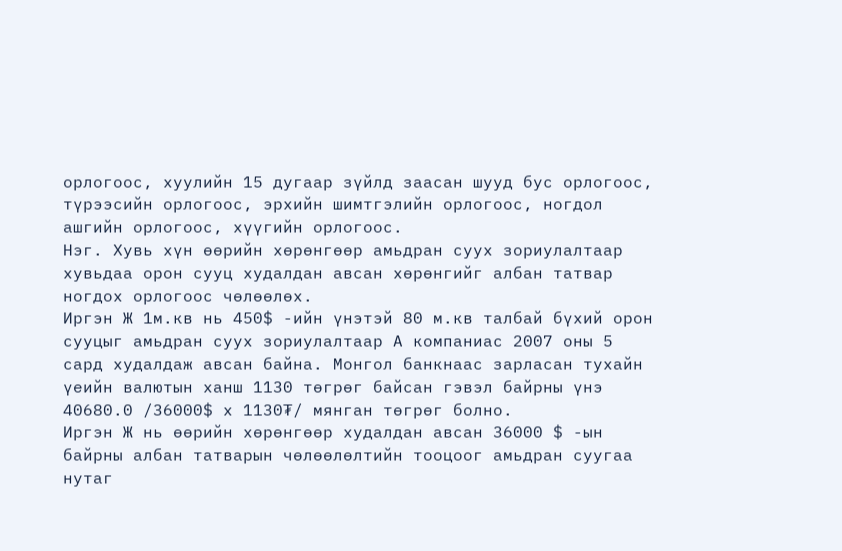орлогоос, хуулийн 15 дугаар зүйлд заасан шууд бус орлогоос, түрээсийн орлогоос, эрхийн шимтгэлийн орлогоос, ногдол ашгийн орлогоос, хүүгийн орлогоос.
Нэг. Хувь хүн өөрийн хөрөнгөөр амьдран суух зориулалтаар хувьдаа орон сууц худалдан авсан хөрөнгийг албан татвар ногдох орлогоос чөлөөлөх.
Иргэн Ж 1м.кв нь 450$ -ийн үнэтэй 80 м.кв талбай бүхий орон сууцыг амьдран суух зориулалтаар А компаниас 2007 оны 5 сард худалдаж авсан байна. Монгол банкнаас зарласан тухайн үеийн валютын ханш 1130 төгрөг байсан гэвэл байрны үнэ 40680.0 /36000$ х 1130₮/ мянган төгрөг болно.
Иргэн Ж нь өөрийн хөрөнгөөр худалдан авсан 36000 $ -ын байрны албан татварын чөлөөлөлтийн тооцоог амьдран суугаа нутаг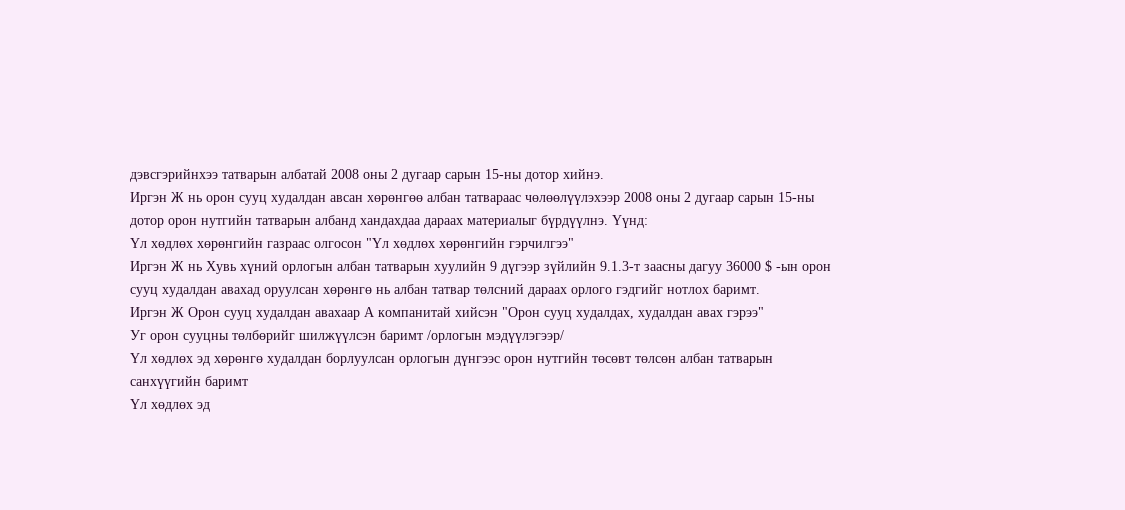дэвсгэрийнхээ татварын албатай 2008 оны 2 дугаар сарын 15-ны дотор хийнэ.
Иргэн Ж нь орон сууц худалдан авсан хөрөнгөө албан татвараас чөлөөлүүлэхээр 2008 оны 2 дугаар сарын 15-ны дотор орон нутгийн татварын албанд хандахдаа дараах материалыг бүрдүүлнэ. Үүнд:
Үл хөдлөх хөрөнгийн газраас олгосон "Үл хөдлөх хөрөнгийн гэрчилгээ"
Иргэн Ж нь Хувь хүний орлогын албан татварын хуулийн 9 дүгээр зүйлийн 9.1.3-т заасны дагуу 36000 $ -ын орон сууц худалдан авахад оруулсан хөрөнгө нь албан татвар төлсний дараах орлого гэдгийг нотлох баримт.
Иргэн Ж Орон сууц худалдан авахаар А компанитай хийсэн "Орон сууц худалдах, худалдан авах гэрээ"
Уг орон сууцны төлбөрийг шилжүүлсэн баримт /орлогын мэдүүлэгээр/
Үл хөдлөх эд хөрөнгө худалдан борлуулсан орлогын дүнгээс орон нутгийн төсөвт төлсөн албан татварын санхүүгийн баримт
Үл хөдлөх эд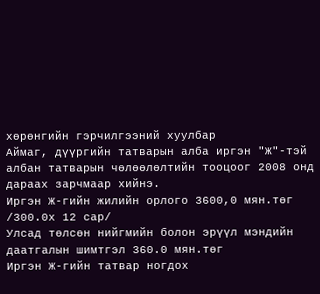хөрөнгийн гэрчилгээний хуулбар
Аймаг, дүүргийн татварын алба иргэн "Ж"-тэй албан татварын чөлөөлөлтийн тооцоог 2008 онд дараах зарчмаар хийнэ.
Иргэн Ж-гийн жилийн орлого 3600,0 мян.төг /300.0х 12 сар/
Улсад төлсөн нийгмийн болон эрүүл мэндийн даатгалын шимтгэл 360.0 мян.төг
Иргэн Ж-гийн татвар ногдох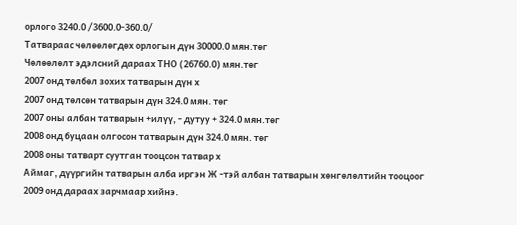орлого 3240.0 /3600.0-360.0/
Татвараас чөлөөлөгдөх орлогын дүн 30000.0 мян.төг
Чөлөөлөлт эдэлсний дараах ТНО (26760.0) мян.төг
2007 онд төлбөл зохих татварын дүн х
2007 онд төлсөн татварын дүн 324.0 мян. төг
2007 оны албан татварын +илүү, - дутуу + 324.0 мян.төг
2008 онд буцаан олгосон татварын дүн 324.0 мян. төг
2008 оны татварт суутган тооцсон татвар х
Аймаг, дүүргийн татварын алба иргэн Ж -тэй албан татварын хөнгөлөлтийн тооцоог 2009 онд дараах зарчмаар хийнэ.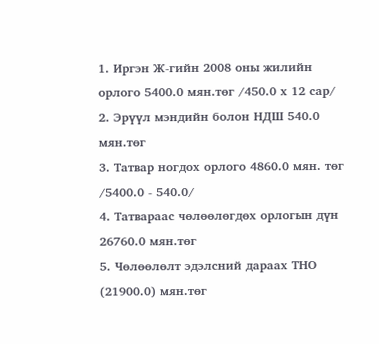1. Иргэн Ж-гийн 2008 оны жилийн орлого 5400.0 мян.төг /450.0 х 12 сар/
2. Эрүүл мэндийн болон НДШ 540.0 мян.төг
3. Татвар ногдох орлого 4860.0 мян. төг /5400.0 - 540.0/
4. Татвараас чөлөөлөгдөх орлогын дүн 26760.0 мян.төг
5. Чөлөөлөлт эдэлсний дараах ТНО (21900.0) мян.төг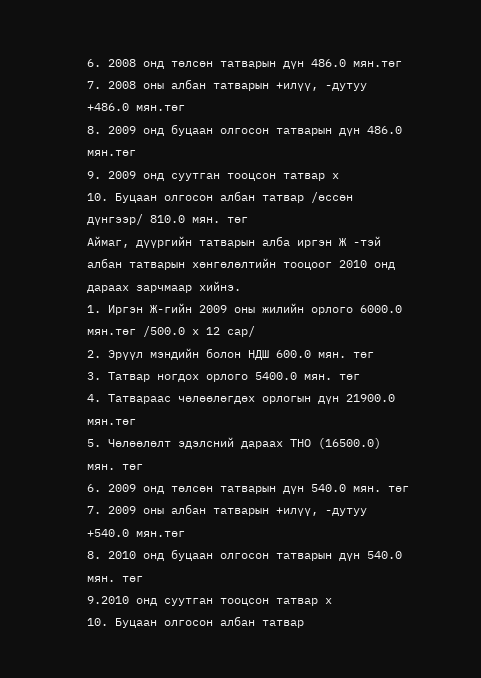6. 2008 онд төлсөн татварын дүн 486.0 мян.төг
7. 2008 оны албан татварын +илүү, -дутуу +486.0 мян.төг
8. 2009 онд буцаан олгосон татварын дүн 486.0 мян.төг
9. 2009 онд суутган тооцсон татвар х
10. Буцаан олгосон албан татвар /өссөн дүнгээр/ 810.0 мян. төг
Аймаг, дүүргийн татварын алба иргэн Ж -тэй албан татварын хөнгөлөлтийн тооцоог 2010 онд дараах зарчмаар хийнэ.
1. Иргэн Ж-гийн 2009 оны жилийн орлого 6000.0 мян.төг /500.0 х 12 сар/
2. Эрүүл мэндийн болон НДШ 600.0 мян. төг
3. Татвар ногдох орлого 5400.0 мян. төг
4. Татвараас чөлөөлөгдөх орлогын дүн 21900.0 мян.төг
5. Чөлөөлөлт эдэлсний дараах ТНО (16500.0) мян. төг
6. 2009 онд төлсөн татварын дүн 540.0 мян. төг
7. 2009 оны албан татварын +илүү, -дутуу +540.0 мян.төг
8. 2010 онд буцаан олгосон татварын дүн 540.0 мян. төг
9.2010 онд суутган тооцсон татвар х
10. Буцаан олгосон албан татвар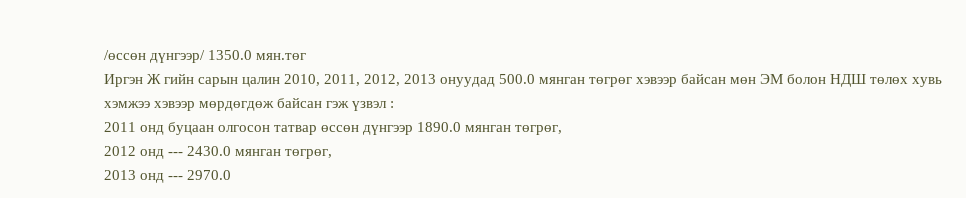/өссөн дүнгээр/ 1350.0 мян.төг
Иргэн Ж гийн сарын цалин 2010, 2011, 2012, 2013 онуудад 500.0 мянган төгрөг хэвээр байсан мөн ЭМ болон НДШ төлөх хувь хэмжээ хэвээр мөрдөгдөж байсан гэж үзвэл :
2011 онд буцаан олгосон татвар өссөн дүнгээр 1890.0 мянган төгрөг,
2012 онд --- 2430.0 мянган төгрөг,
2013 онд --- 2970.0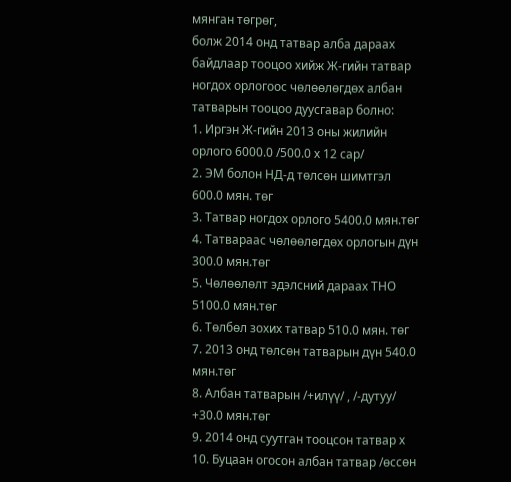мянган төгрөг,
болж 2014 онд татвар алба дараах байдлаар тооцоо хийж Ж-гийн татвар ногдох орлогоос чөлөөлөгдөх албан татварын тооцоо дуусгавар болно:
1. Иргэн Ж-гийн 2013 оны жилийн орлого 6000.0 /500.0 х 12 сар/
2. ЭМ болон НД-д төлсөн шимтгэл 600.0 мян. төг
3. Татвар ногдох орлого 5400.0 мян.төг
4. Татвараас чөлөөлөгдөх орлогын дүн 300.0 мян.төг
5. Чөлөөлөлт эдэлсний дараах ТНО 5100.0 мян.төг
6. Төлбөл зохих татвар 510.0 мян. төг
7. 2013 онд төлсөн татварын дүн 540.0 мян.төг
8. Албан татварын /+илүү/ , /-дутуу/ +30.0 мян.төг
9. 2014 онд суутган тооцсон татвар х
10. Буцаан огосон албан татвар /өссөн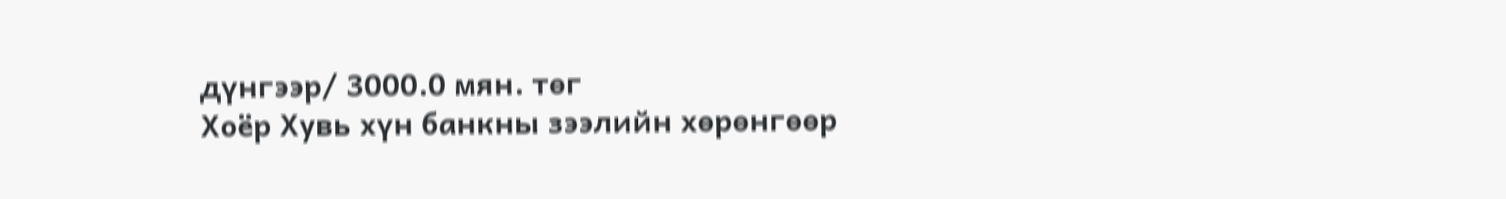дүнгээр/ 3000.0 мян. төг
Хоёр Хувь хүн банкны зээлийн хөрөнгөөр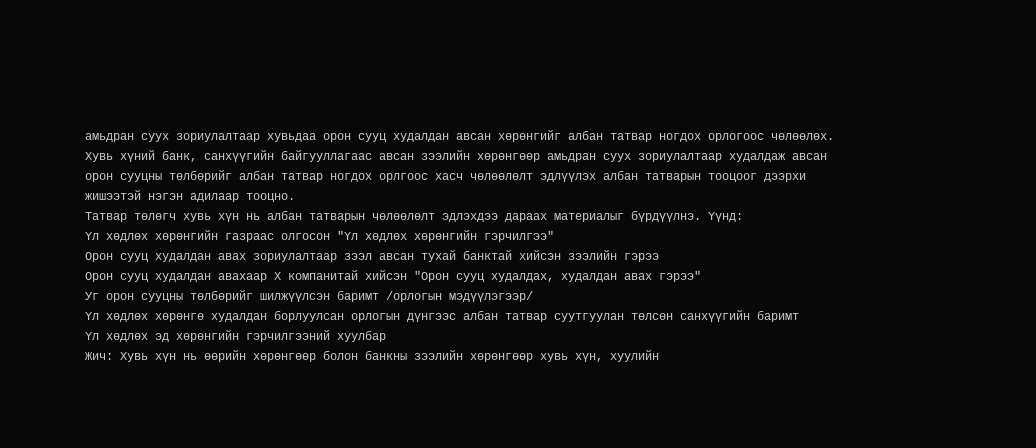амьдран суух зориулалтаар хувьдаа орон сууц худалдан авсан хөрөнгийг албан татвар ногдох орлогоос чөлөөлөх.
Хувь хүний банк, санхүүгийн байгууллагаас авсан зээлийн хөрөнгөөр амьдран суух зориулалтаар худалдаж авсан орон сууцны төлбөрийг албан татвар ногдох орлгоос хасч чөлөөлөлт эдлүүлэх албан татварын тооцоог дээрхи жишээтэй нэгэн адилаар тооцно.
Татвар төлөгч хувь хүн нь албан татварын чөлөөлөлт эдлэхдээ дараах материалыг бүрдүүлнэ. Үүнд:
Үл хөдлөх хөрөнгийн газраас олгосон "Үл хөдлөх хөрөнгийн гэрчилгээ"
Орон сууц худалдан авах зориулалтаар зээл авсан тухай банктай хийсэн зээлийн гэрээ
Орон сууц худалдан авахаар Х компанитай хийсэн "Орон сууц худалдах, худалдан авах гэрээ"
Уг орон сууцны төлбөрийг шилжүүлсэн баримт /орлогын мэдүүлэгээр/
Үл хөдлөх хөрөнгө худалдан борлуулсан орлогын дүнгээс албан татвар суутгуулан төлсөн санхүүгийн баримт
Үл хөдлөх эд хөрөнгийн гэрчилгээний хуулбар
Жич: Хувь хүн нь өөрийн хөрөнгөөр болон банкны зээлийн хөрөнгөөр хувь хүн, хуулийн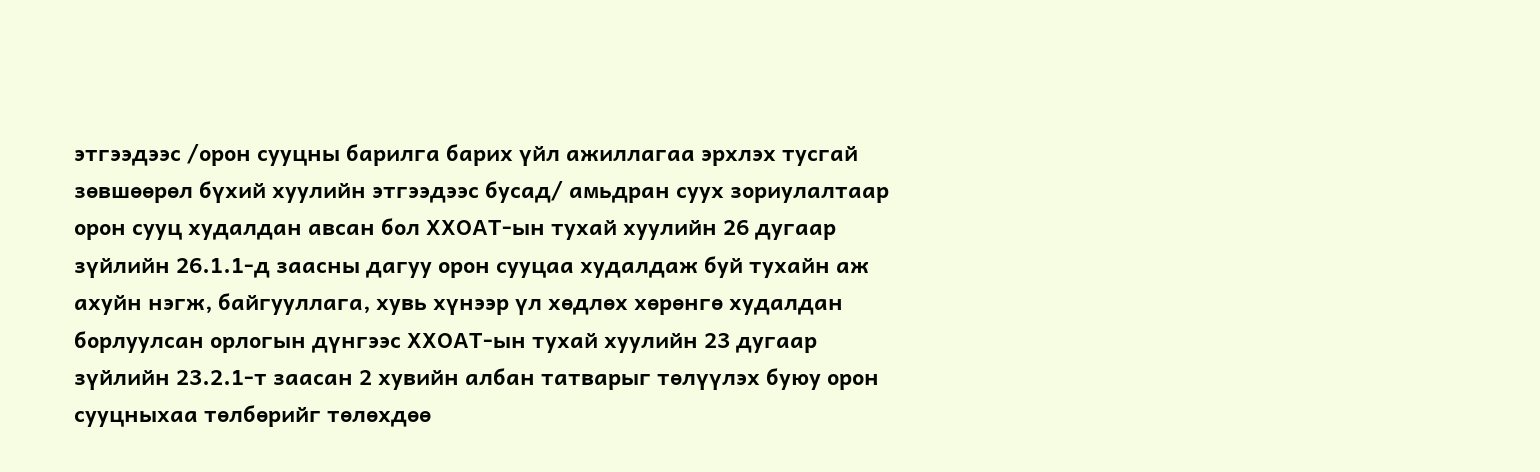этгээдээс /орон сууцны барилга барих үйл ажиллагаа эрхлэх тусгай зөвшөөрөл бүхий хуулийн этгээдээс бусад/ амьдран суух зориулалтаар орон сууц худалдан авсан бол ХХОАТ-ын тухай хуулийн 26 дугаар зүйлийн 26.1.1-д заасны дагуу орон сууцаа худалдаж буй тухайн аж ахуйн нэгж, байгууллага, хувь хүнээр үл хөдлөх хөрөнгө худалдан борлуулсан орлогын дүнгээс ХХОАТ-ын тухай хуулийн 23 дугаар зүйлийн 23.2.1-т заасан 2 хувийн албан татварыг төлүүлэх буюу орон сууцныхаа төлбөрийг төлөхдөө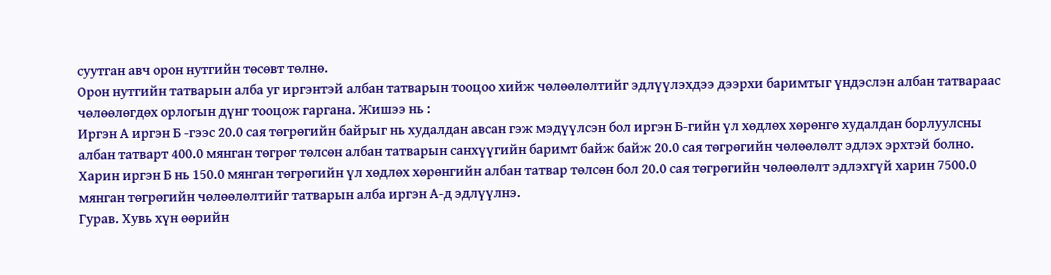суутган авч орон нутгийн төсөвт төлнө.
Орон нутгийн татварын алба уг иргэнтэй албан татварын тооцоо хийж чөлөөлөлтийг эдлүүлэхдээ дээрхи баримтыг үндэслэн албан татвараас чөлөөлөгдөх орлогын дүнг тооцож гаргана. Жишээ нь :
Иргэн А иргэн Б -гээс 20.0 сая төгрөгийн байрыг нь худалдан авсан гэж мэдүүлсэн бол иргэн Б-гийн үл хөдлөх хөрөнгө худалдан борлуулсны албан татварт 400.0 мянган төгрөг төлсөн албан татварын санхүүгийн баримт байж байж 20.0 сая төгрөгийн чөлөөлөлт эдлэх эрхтэй болно. Харин иргэн Б нь 150.0 мянган төгрөгийн үл хөдлөх хөрөнгийн албан татвар төлсөн бол 20.0 сая төгрөгийн чөлөөлөлт эдлэхгүй харин 7500.0 мянган төгрөгийн чөлөөлөлтийг татварын алба иргэн А-д эдлүүлнэ.
Гурав. Хувь хүн өөрийн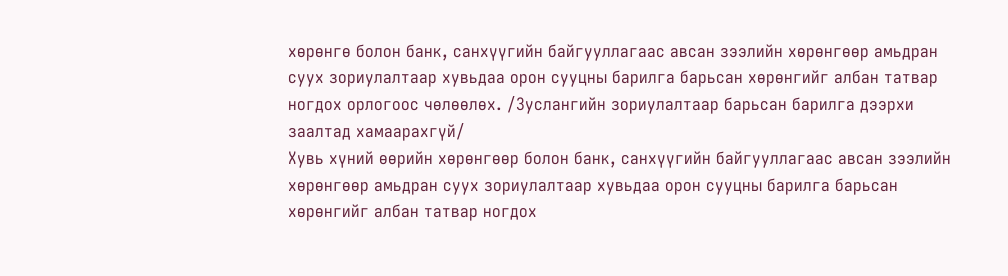хөрөнгө болон банк, санхүүгийн байгууллагаас авсан зээлийн хөрөнгөөр амьдран суух зориулалтаар хувьдаа орон сууцны барилга барьсан хөрөнгийг албан татвар ногдох орлогоос чөлөөлөх. /Зуслангийн зориулалтаар барьсан барилга дээрхи заалтад хамаарахгүй/
Хувь хүний өөрийн хөрөнгөөр болон банк, санхүүгийн байгууллагаас авсан зээлийн хөрөнгөөр амьдран суух зориулалтаар хувьдаа орон сууцны барилга барьсан хөрөнгийг албан татвар ногдох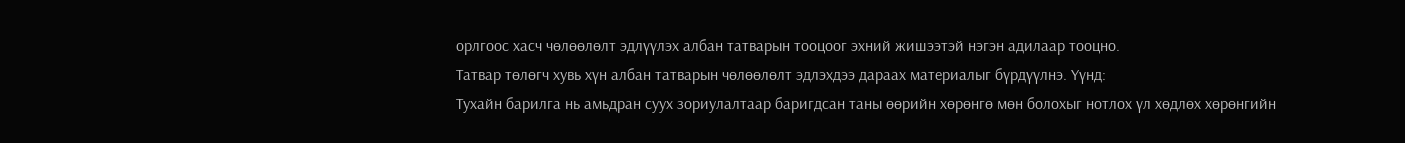орлгоос хасч чөлөөлөлт эдлүүлэх албан татварын тооцоог эхний жишээтэй нэгэн адилаар тооцно.
Татвар төлөгч хувь хүн албан татварын чөлөөлөлт эдлэхдээ дараах материалыг бүрдүүлнэ. Үүнд:
Тухайн барилга нь амьдран суух зориулалтаар баригдсан таны өөрийн хөрөнгө мөн болохыг нотлох үл хөдлөх хөрөнгийн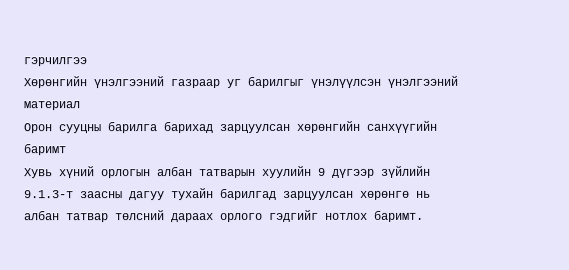гэрчилгээ
Хөрөнгийн үнэлгээний газраар уг барилгыг үнэлүүлсэн үнэлгээний материал
Орон сууцны барилга барихад зарцуулсан хөрөнгийн санхүүгийн баримт
Хувь хүний орлогын албан татварын хуулийн 9 дүгээр зүйлийн 9.1.3-т заасны дагуу тухайн барилгад зарцуулсан хөрөнгө нь албан татвар төлсний дараах орлого гэдгийг нотлох баримт.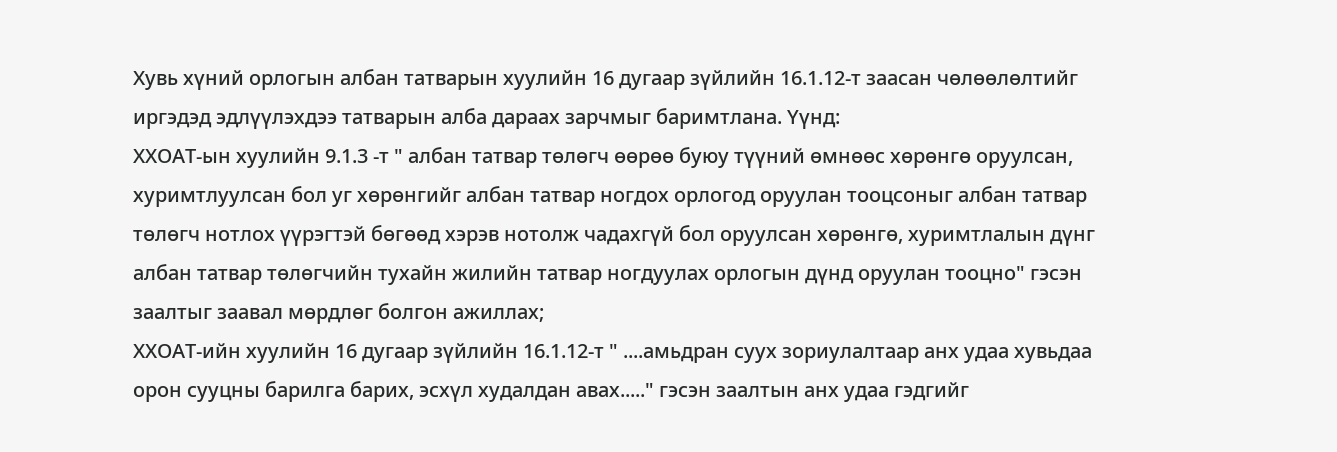Хувь хүний орлогын албан татварын хуулийн 16 дугаар зүйлийн 16.1.12-т заасан чөлөөлөлтийг иргэдэд эдлүүлэхдээ татварын алба дараах зарчмыг баримтлана. Үүнд:
ХХОАТ-ын хуулийн 9.1.3 -т " албан татвар төлөгч өөрөө буюу түүний өмнөөс хөрөнгө оруулсан, хуримтлуулсан бол уг хөрөнгийг албан татвар ногдох орлогод оруулан тооцсоныг албан татвар төлөгч нотлох үүрэгтэй бөгөөд хэрэв нотолж чадахгүй бол оруулсан хөрөнгө, хуримтлалын дүнг албан татвар төлөгчийн тухайн жилийн татвар ногдуулах орлогын дүнд оруулан тооцно" гэсэн заалтыг заавал мөрдлөг болгон ажиллах;
ХХОАТ-ийн хуулийн 16 дугаар зүйлийн 16.1.12-т " ....амьдран суух зориулалтаар анх удаа хувьдаа орон сууцны барилга барих, эсхүл худалдан авах....." гэсэн заалтын анх удаа гэдгийг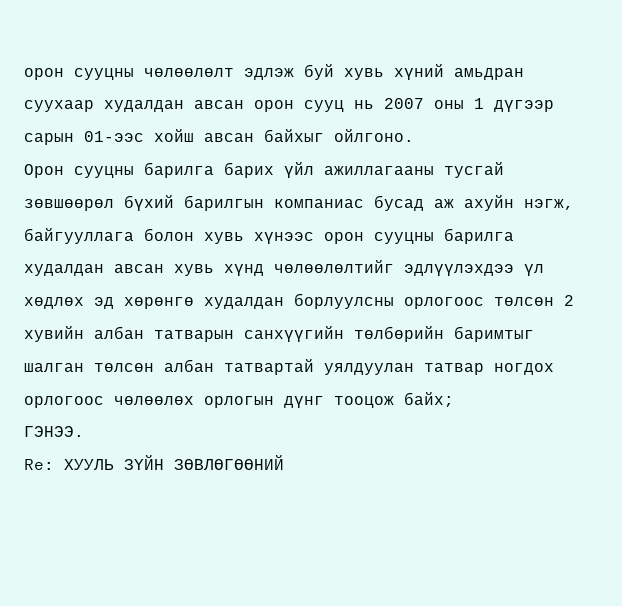орон сууцны чөлөөлөлт эдлэж буй хувь хүний амьдран суухаар худалдан авсан орон сууц нь 2007 оны 1 дүгээр сарын 01-ээс хойш авсан байхыг ойлгоно.
Орон сууцны барилга барих үйл ажиллагааны тусгай зөвшөөрөл бүхий барилгын компаниас бусад аж ахуйн нэгж, байгууллага болон хувь хүнээс орон сууцны барилга худалдан авсан хувь хүнд чөлөөлөлтийг эдлүүлэхдээ үл хөдлөх эд хөрөнгө худалдан борлуулсны орлогоос төлсөн 2 хувийн албан татварын санхүүгийн төлбөрийн баримтыг шалган төлсөн албан татвартай уялдуулан татвар ногдох орлогоос чөлөөлөх орлогын дүнг тооцож байх;
ГЭНЭЭ.
Re: ХУУЛЬ ЗҮЙН ЗӨВЛӨГӨӨНИЙ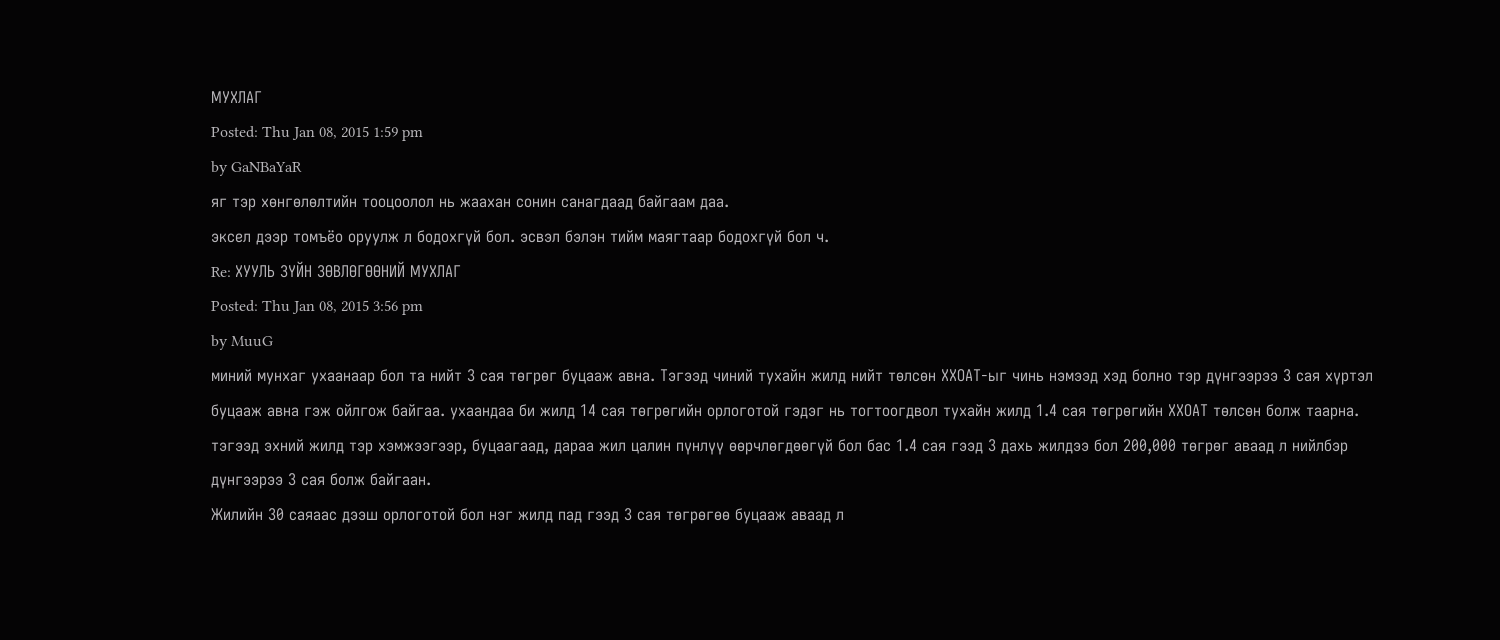МУХЛАГ
Posted: Thu Jan 08, 2015 1:59 pm
by GaNBaYaR
яг тэр хөнгөлөлтийн тооцоолол нь жаахан сонин санагдаад байгаам даа.
эксел дээр томъёо оруулж л бодохгүй бол. эсвэл бэлэн тийм маягтаар бодохгүй бол ч.
Re: ХУУЛЬ ЗҮЙН ЗӨВЛӨГӨӨНИЙ МУХЛАГ
Posted: Thu Jan 08, 2015 3:56 pm
by MuuG
миний мунхаг ухаанаар бол та нийт 3 сая төгрөг буцааж авна. Тэгээд чиний тухайн жилд нийт төлсөн ХХОАТ-ыг чинь нэмээд хэд болно тэр дүнгээрээ 3 сая хүртэл буцааж авна гэж ойлгож байгаа. ухаандаа би жилд 14 сая төгрөгийн орлоготой гэдэг нь тогтоогдвол тухайн жилд 1.4 сая төгрөгийн ХХОАТ төлсөн болж таарна. тэгээд эхний жилд тэр хэмжээгээр, буцаагаад, дараа жил цалин пүнлүү өөрчлөгдөөгүй бол бас 1.4 сая гээд 3 дахь жилдээ бол 200,000 төгрөг аваад л нийлбэр дүнгээрээ 3 сая болж байгаан.
Жилийн 30 саяаас дээш орлоготой бол нэг жилд пад гээд 3 сая төгрөгөө буцааж аваад л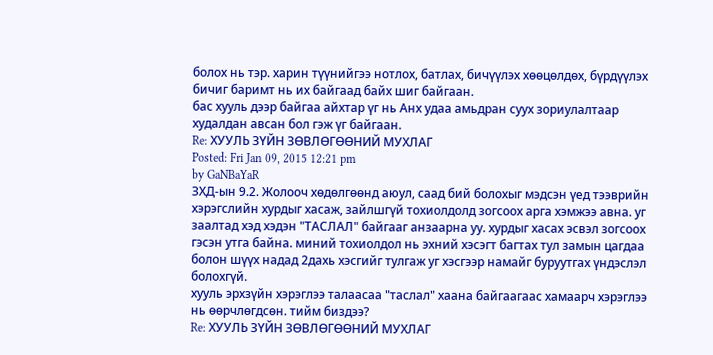болох нь тэр. харин түүнийгээ нотлох, батлах, бичүүлэх хөөцөлдөх, бүрдүүлэх бичиг баримт нь их байгаад байх шиг байгаан.
бас хууль дээр байгаа айхтар үг нь Анх удаа амьдран суух зориулалтаар худалдан авсан бол гэж үг байгаан.
Re: ХУУЛЬ ЗҮЙН ЗӨВЛӨГӨӨНИЙ МУХЛАГ
Posted: Fri Jan 09, 2015 12:21 pm
by GaNBaYaR
ЗХД-ын 9.2. Жолооч хөдөлгөөнд аюул, саад бий болохыг мэдсэн үед тээврийн хэрэгслийн хурдыг хасаж, зайлшгүй тохиолдолд зогсоох арга хэмжээ авна. уг заалтад хэд хэдэн "ТАСЛАЛ" байгааг анзаарна уу. хурдыг хасах эсвэл зогсоох гэсэн утга байна. миний тохиолдол нь эхний хэсэгт багтах тул замын цагдаа болон шүүх надад 2дахь хэсгийг тулгаж уг хэсгээр намайг буруутгах үндэслэл болохгүй.
хууль эрхзүйн хэрэглээ талаасаа "таслал" хаана байгаагаас хамаарч хэрэглээ нь өөрчлөгдсөн. тийм биздээ?
Re: ХУУЛЬ ЗҮЙН ЗӨВЛӨГӨӨНИЙ МУХЛАГ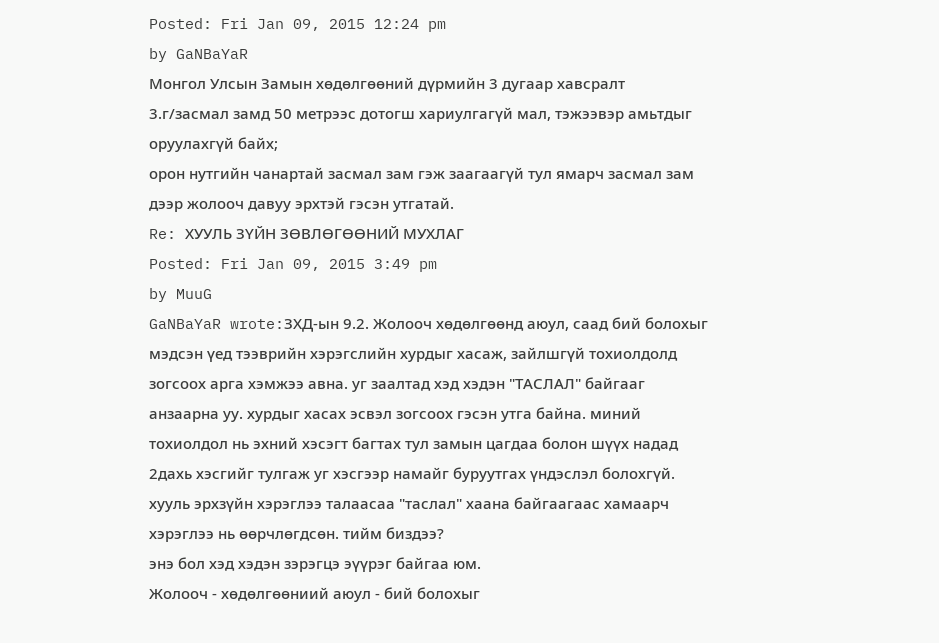Posted: Fri Jan 09, 2015 12:24 pm
by GaNBaYaR
Монгол Улсын Замын хөдөлгөөний дүрмийн 3 дугаар хавсралт
3.г/засмал замд 50 метрээс дотогш хариулгагүй мал, тэжээвэр амьтдыг оруулахгүй байх;
орон нутгийн чанартай засмал зам гэж заагаагүй тул ямарч засмал зам дээр жолооч давуу эрхтэй гэсэн утгатай.
Re: ХУУЛЬ ЗҮЙН ЗӨВЛӨГӨӨНИЙ МУХЛАГ
Posted: Fri Jan 09, 2015 3:49 pm
by MuuG
GaNBaYaR wrote:ЗХД-ын 9.2. Жолооч хөдөлгөөнд аюул, саад бий болохыг мэдсэн үед тээврийн хэрэгслийн хурдыг хасаж, зайлшгүй тохиолдолд зогсоох арга хэмжээ авна. уг заалтад хэд хэдэн "ТАСЛАЛ" байгааг анзаарна уу. хурдыг хасах эсвэл зогсоох гэсэн утга байна. миний тохиолдол нь эхний хэсэгт багтах тул замын цагдаа болон шүүх надад 2дахь хэсгийг тулгаж уг хэсгээр намайг буруутгах үндэслэл болохгүй.
хууль эрхзүйн хэрэглээ талаасаа "таслал" хаана байгаагаас хамаарч хэрэглээ нь өөрчлөгдсөн. тийм биздээ?
энэ бол хэд хэдэн зэрэгцэ эүүрэг байгаа юм.
Жолооч - хөдөлгөөниий аюул - бий болохыг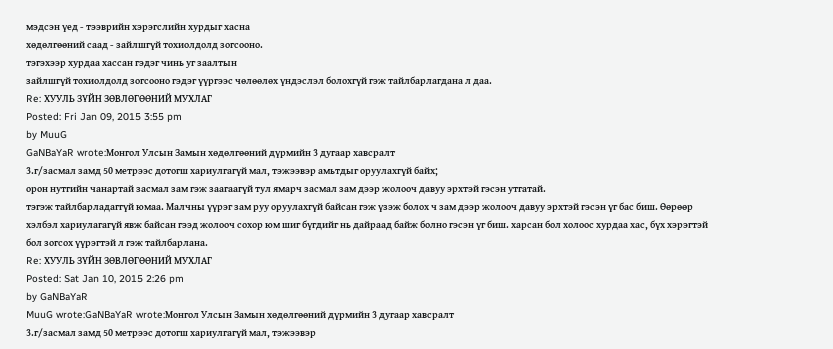мэдсэн үед - тээврийн хэрэгслийн хурдыг хасна
хөдөлгөөний саад - зайлшгүй тохиолдолд зогсооно.
тэгэхээр хурдаа хассан гэдэг чинь уг заалтын
зайлшгүй тохиолдолд зогсооно гэдэг үүргээс чөлөөлөх үндэслэл болохгүй гэж тайлбарлагдана л даа.
Re: ХУУЛЬ ЗҮЙН ЗӨВЛӨГӨӨНИЙ МУХЛАГ
Posted: Fri Jan 09, 2015 3:55 pm
by MuuG
GaNBaYaR wrote:Монгол Улсын Замын хөдөлгөөний дүрмийн 3 дугаар хавсралт
3.г/засмал замд 50 метрээс дотогш хариулгагүй мал, тэжээвэр амьтдыг оруулахгүй байх;
орон нутгийн чанартай засмал зам гэж заагаагүй тул ямарч засмал зам дээр жолооч давуу эрхтэй гэсэн утгатай.
тэгэж тайлбарладаггүй юмаа. Малчны үүрэг зам руу оруулахгүй байсан гэж үзэж болох ч зам дээр жолооч давуу эрхтэй гэсэн үг бас биш. Өөрөөр хэлбэл хариулагагүй явж байсан гээд жолооч сохор юм шиг бүгдийг нь дайраад байж болно гэсэн үг биш. харсан бол холоос хурдаа хас, бүх хэрэгтэй бол зогсох үүрэгтэй л гэж тайлбарлана.
Re: ХУУЛЬ ЗҮЙН ЗӨВЛӨГӨӨНИЙ МУХЛАГ
Posted: Sat Jan 10, 2015 2:26 pm
by GaNBaYaR
MuuG wrote:GaNBaYaR wrote:Монгол Улсын Замын хөдөлгөөний дүрмийн 3 дугаар хавсралт
3.г/засмал замд 50 метрээс дотогш хариулгагүй мал, тэжээвэр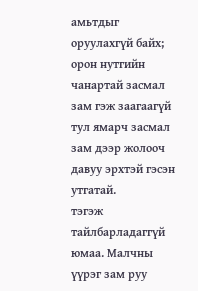амьтдыг оруулахгүй байх;
орон нутгийн чанартай засмал зам гэж заагаагүй тул ямарч засмал зам дээр жолооч давуу эрхтэй гэсэн утгатай.
тэгэж тайлбарладаггүй юмаа. Малчны үүрэг зам руу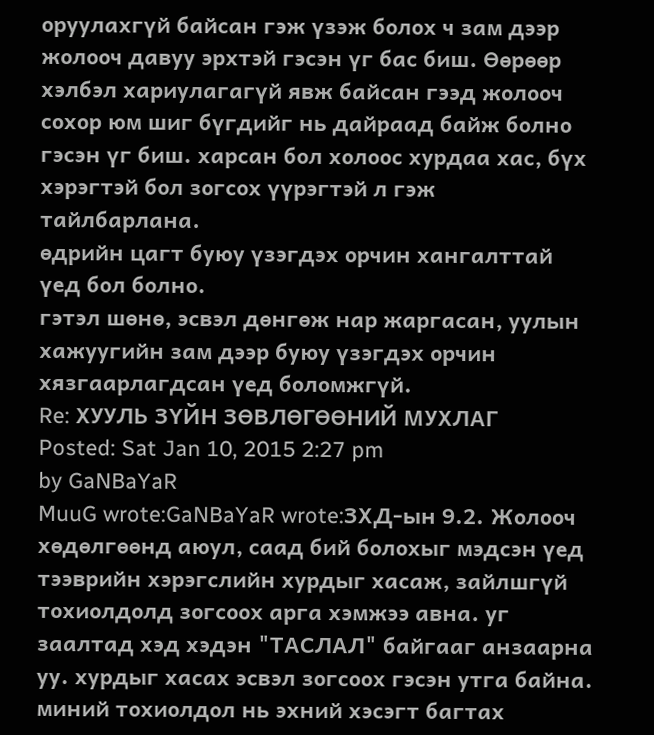оруулахгүй байсан гэж үзэж болох ч зам дээр жолооч давуу эрхтэй гэсэн үг бас биш. Өөрөөр хэлбэл хариулагагүй явж байсан гээд жолооч сохор юм шиг бүгдийг нь дайраад байж болно гэсэн үг биш. харсан бол холоос хурдаа хас, бүх хэрэгтэй бол зогсох үүрэгтэй л гэж тайлбарлана.
өдрийн цагт буюу үзэгдэх орчин хангалттай үед бол болно.
гэтэл шөнө, эсвэл дөнгөж нар жаргасан, уулын хажуугийн зам дээр буюу үзэгдэх орчин хязгаарлагдсан үед боломжгүй.
Re: ХУУЛЬ ЗҮЙН ЗӨВЛӨГӨӨНИЙ МУХЛАГ
Posted: Sat Jan 10, 2015 2:27 pm
by GaNBaYaR
MuuG wrote:GaNBaYaR wrote:ЗХД-ын 9.2. Жолооч хөдөлгөөнд аюул, саад бий болохыг мэдсэн үед тээврийн хэрэгслийн хурдыг хасаж, зайлшгүй тохиолдолд зогсоох арга хэмжээ авна. уг заалтад хэд хэдэн "ТАСЛАЛ" байгааг анзаарна уу. хурдыг хасах эсвэл зогсоох гэсэн утга байна. миний тохиолдол нь эхний хэсэгт багтах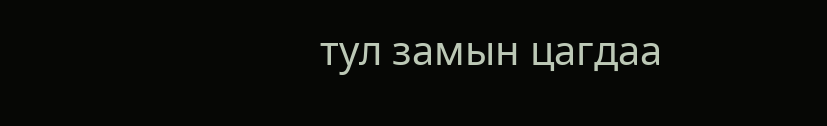тул замын цагдаа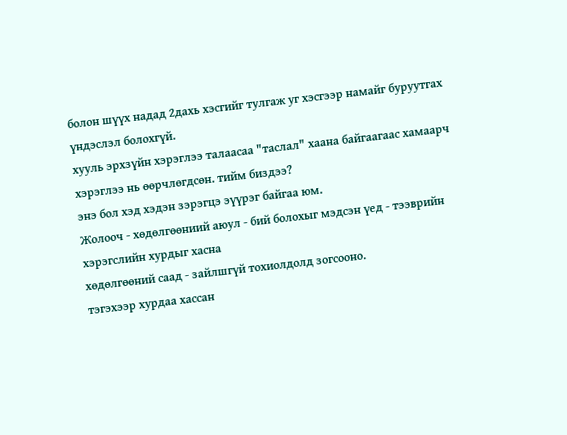болон шүүх надад 2дахь хэсгийг тулгаж уг хэсгээр намайг буруутгах үндэслэл болохгүй.
хууль эрхзүйн хэрэглээ талаасаа "таслал" хаана байгаагаас хамаарч хэрэглээ нь өөрчлөгдсөн. тийм биздээ?
энэ бол хэд хэдэн зэрэгцэ эүүрэг байгаа юм.
Жолооч - хөдөлгөөниий аюул - бий болохыг мэдсэн үед - тээврийн хэрэгслийн хурдыг хасна
хөдөлгөөний саад - зайлшгүй тохиолдолд зогсооно.
тэгэхээр хурдаа хассан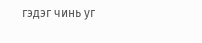гэдэг чинь уг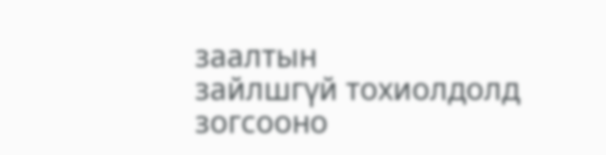заалтын
зайлшгүй тохиолдолд зогсооно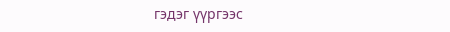гэдэг үүргээс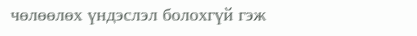чөлөөлөх үндэслэл болохгүй гэж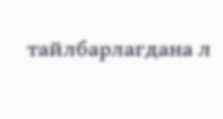тайлбарлагдана л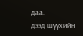даа.
дээд шүүхийн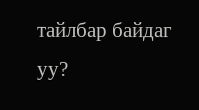тайлбар байдаг уу?